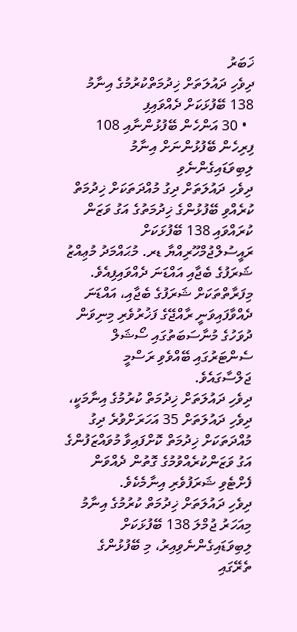ޚަބަރު
ދިވެހި ދައުލަތަށް ޚިދުމަތްކުރުމުގެ އިނާމު 138 ބޭފުޅަކަށް ދެއްވައިފި
  • 30 އަންހެން ބޭފުޅުންނާއި 108 ފިރިހެން ބޭފުޅުންނަށް އިނާމު ލިބިވަޑައިގެންނެވި
ދިވެހި ދައުލަތަށް ދިގު މުއްދަތަކަށް ޚިދުމަތް ކުރެއްވި ބޭފުޅުންގެ ޚިދުމަތުގެ އަގު ވަޒަން ކުރައްވައި 138 ބޭފުޅަކަށް ރައީސުލްޖުމްހޫރިއްޔާ ޑރ. މުޙައްމަދު މުޢިއްޒު ޝަރަފުގެ ބެޖާއި އައްޑަނަ ދެއްވައިފިއެވެ.
މިފަރާތްތަކަށް ޝަރަފުގެ ބެޖާއި، އައްޑަނަ ދެއްވާފައިވަނީ ރާއްޖޭގެ ފަޚުރުވެރި މިނިވަން ދުވަހުގެ މުނާސަބަތުގައި ސޯޝަލް ސެންޓަރުގައި ބޭއްވެވި ރަސްމީ ޖަލްސާގައެވެ.
ދިވެހި ދައުލަތަށް ޚިދުމަތް ކުރުމުގެ އިނާމަކީ، ދިވެހި ދައުލަތަށް 35 އަހަރަށްވުރެ ދިގު މުއްދަތަކަށް ޚިދުމަތް ކޮށްފައިވާ މުވައްޒަފުންގެ އަގު ވަޒަންކުރެއްވުމުގެ ގޮތުން ދެއްވަން ފެށްޓެވި ޝަރަފުވެރި އިނާމެކެވެ.
ދިވެހި ދައުލަތަށް ޚިދުމަތް ކުރުމުގެ އިނާމު މިއަހަރު ޖުމްލަ 138 ބޭފުޅަކަށް ލިބިވަޑައިގެންނެވިއިރު، މި ބޭފުޅުންގެ ތެރޭގައި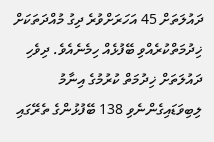ދައުލަތަށް 45 އަހަރަށްވުރެ ދިގު މުއްދަތަކަށް ޚިދުމަތްކުރެއްވި ބޭފުޅެއް ހިމެނެއެވެ. ދިވެހި ދައުލަތަށް ޚިދުމަތް ކުރުމުގެ އިނާމު ލިބިވަޑައިގެންނެވި 138 ބޭފުޅުންގެ ތެރޭގައި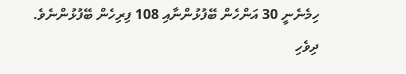ހިމެނެނީ 30 އަންހެން ބޭފުޅުންނާއި 108 ފިރިހެން ބޭފުޅުންނެވެ.
ދިވެހި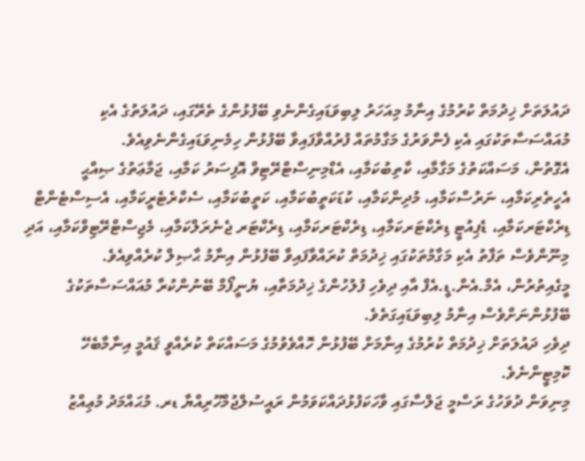ދައުލަތަށް ޚިދުމަތް ކުރުމުގެ އިނާމު މިއަހަރު ލިބިވަޑައިގެންނެވި ބޭފުޅުންގެ ތެރޭގައި، ދައުލަތުގެ އެކި މުއައްސަސާތަކުގައި އެކި ފެންވަރުގެ މަގާމުތައް ފުރުއްވާފައިވާ ބޭފުޅުން ހިމެނިވަޑައިގެންނެވިއެވެ.
އެގޮތުން، މަސައްކަތުގެ މަގާމާއި، ކާތިބުކަމާއި، އެޑްމިނިސްޓްރޭޓިވް އޮފިސަރު ކަމާއި، ޖަމާޢަތުގެ ޞިއްޙީ އެހީތެރިކަމާއި، ނަރުސްކަމާއި، މުދިންކަމާއި، ކުޑަކަތީބުކަމާއި، ކަތީބުކަމާއި، ސެކްރެޓެރީކަމާއި، އެސިސްޓެންޓް ޑިރެކްޓަރކަމާއި، ޑެޕިއުޓީ ޑިރެކްޓަރކަމާއި، ޑިރެކްޓަރކަމާއި، ޑިރެކްޓަރ ޖެނެރަލްކަމާއި، މެޖިސްޓްރޭޓިވްކަމާއި، އަދި މިނޫންވެސް ތަފާތު އެކި މަގާމުތަކުގައި ޚިދުމަތް ކުރައްވާފައިވާ ބޭފުޅުން އިނާމު ޙާޞިލް ކުރެއްވިއެވެ.
މީގެއިތުރުން، އެމް.އެން.ޑީ.އެފް އާއި ދިވެހި ފުލުހުންގެ ޚިދުމަތާއި، ޔުނީފޯމް ބޭނުންކުރާ މުއައްސަސާތަކުގެ ބޭފުޅުންނަށްވެސް އިނާމު ލިބިވަޑައިގަތެވެ.
ދިވެހި ދައުލަތަށް ޚިދުމަތް ކުރުމުގެ އިނާމަށް ބޭފުޅުން ހޮއްވެވުމުގެ މަސައްކަތް ކުރެއްވީ ޤައުމީ އިނާމާބެހޭ ކޮމިޓީންނެވެ.
މިނިވަން ދުވަހުގެ ރަސްމީ ޖަލްސާގައި ވާހަކަފުޅުދައްކަވަމުން ރައީސުލްޖުމްހޫރިއްޔާ ޑރ. މުޙައްމަދު މުޢިއްޒު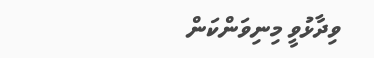ވިދާޅުވީ މިނިވަންކަން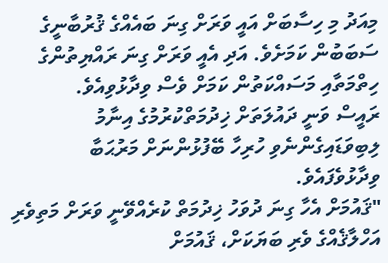މިއަދު މި ހިސާބަށް އައީ ވަރަށް ގިނަ ބައެއްގެ ޤުރުބާނީގެ ސަބަބުން ކަމަށެވެ. އަދި އެއީ ވަރަށް ގިނަ ރައްޔިތުންގެ ހިތްމަތާއި މަސައްކަތުން ކަމަށް ވެސް ވިދާޅުވިއެވެ.
ރައީސް ވަނީ ދައުލަތަށް ޚިދުމަތްކުރުމުގެ އިނާމު ލިބިވަޑައިގެންނެވި ހުރިހާ ބޭފުޅުންނަށް މަރުޙަބާ ވިދާޅުވެފައެވެ.
"ޤައުމަށް އެހާ ގިނަ ދުވަހު ޚިދުމަތް ކުރެއްވޭނީ ވަރަށް މަތިވެރި އަހްލާޤެއްގެ ވެރި ބަޔަކަށް، ޤައުމަށް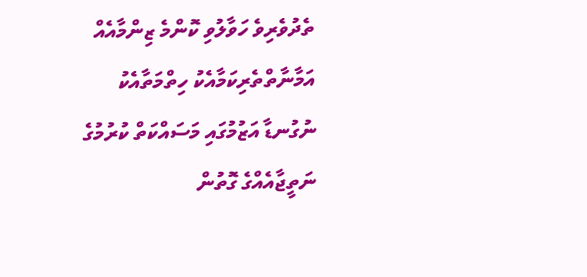ތެދުވެރިވެ ހަވާލުވި ކޮންމެ ޒިންމާއެއް އަމާނާތްތެރިކަމާއެކު ހިތްމަތާއެކު ނުގުނޑާ އަޒުމުގައި މަސައްކަތް ކުރުމުގެ ނަތީޖާއެއްގެ ގޮތުން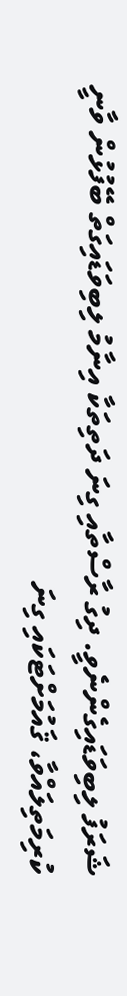ޝަރަފު ލިބިވަޑައިގެންނެވީ. ދިގު ރާސްތާއި ގިނަ ދަތިތަކާ އިނާމު ލިބިވަޑައިގަތް ބޭފުޅުން ވާނީ ކުރިމަތިލައްވާ، ޤައުމަށްޓަކައި ގިނަ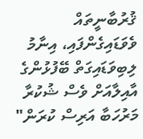ޤުރުބާނީތައް ވެވަޑައިގެންފައި، އިނާމު ލިބިވަޑައިގަތް ބޭފުޅުންގެ އާއިލާއަށް ވެސް ޝުކުރާ މަރުހަބާ އަރިސް ކުރަން"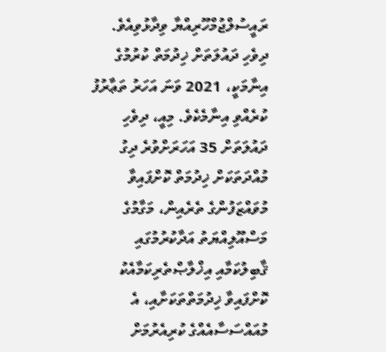ރައީސުލްޖުމްހޫރިއްޔާ ވިދާޅުވިއެވެ.
ދިވެހި ދައުލަތަށް ޚިދުމަތް ކުރުމުގެ އިނާމަކީ، 2021 ވަނަ އަހަރު ތަޢާރުފު ކުރެއްވި އިނާމެކެވެ. މިއީ، ދިވެހި ދައުލަތަށް 35 އަހަރަށްވުރެ ދިގު މުއްދަތަކަށް ޚިދުމަތް ކޮށްފައިވާ މުވައްޒަފުންގެ ތެރެއިން، މަގާމުގެ މަސްއޫލިއްޔަތު އަދާކުރުމުގައި ޤާބިލުކަމާއި އިޚްލާޞްތެރިކަމާއެކު ކޮށްފައިވާ ޚިދުމަތްތަކަށާއި، އެ މުއައްސަސާއެއްގެ ކުރިއެރުމަށް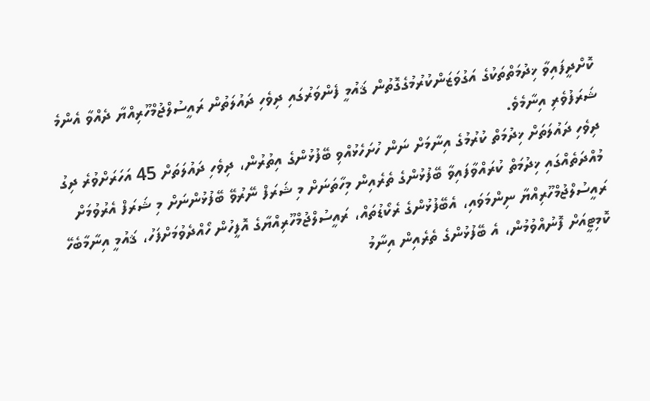ކޮށްދީފައިވާ ޚިދުމަތްތަކުގެ އަގުވަޒަންކުރުމުގެގޮތުން ޤައުމީ ފެންވަރުގައި ދިވެހި ދައުލަތުން ރައީސުލްޖުމްހޫރިއްޔާ ދެއްވާ އެންމެ ޝަރަފުވެރި އިނާމެވެ.
ދިވެހި ދައުލަތަށް ޚިދުމަތް ކުރުމުގެ އިނާމަށް ނަން ހުށަހެޅުއްވި ބޭފުޅުންގެ އިތުރުން، ދިވެހި ދައުލަތަށް 45 އަހަރަށްވުރެ ދިގު މުއްދަތެއްގައި ޚިދުމަތް ކުރައްވާފައިވާ ބޭފުޅުންގެ ތެރެއިން މިހާތަނަށް މި ޝަރަފް ނޭރުވޭ ބޭފުޅުންނަށް މި ޝަރަފް އެރުވުމަށް ރައީސުލްޖުމްހޫރިއްޔާ ނިންމަވައި، އެބޭފުޅުންގެ ރެކޯޑުތައް، ރައީސުލްޖުމްހޫރިއްޔާގެ އޮފީހުން ހޯއްދެވުމަށްފަހު، ޤައުމީ އިނާމާބެހޭ ކޮމިޓީއަށް ފޮނުއްވުމުން، އެ ބޭފުޅުންގެ ތެރެއިން އިނާމު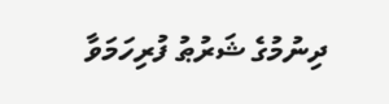ދިނުމުގެ ޝަރުޠު ފުރިހަމަވާ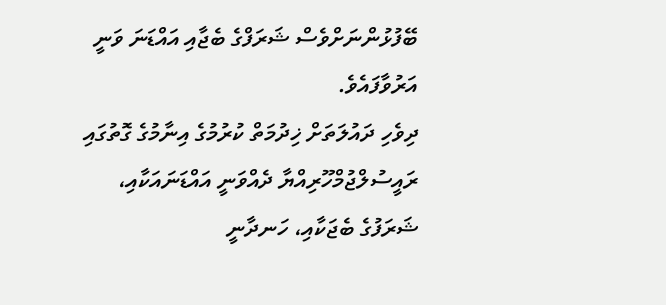ބޭފުޅުންނަށްވެސް ޝަރަފްގެ ބެޖާއި އައްޑަނަ ވަނީ އަރުވާފައެވެ.
ދިވެހި ދައުލަތަށް ޚިދުމަތް ކުރުމުގެ އިނާމުގެ ގޮތުގައި ރައީސުލްޖުމްހޫރިއްޔާ ދެއްވަނީ އައްޑަނައަކާއި، ޝަރަފުގެ ބެޖަކާއި، ހަނދާނީ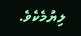ލިޔުމެކެވެ.